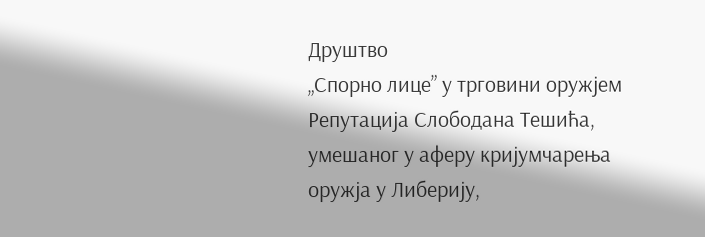Друштво
„Спорно лице” у трговини оружјем
Репутација Слободана Тешића, умешаног у аферу кријумчарења оружја у Либерију,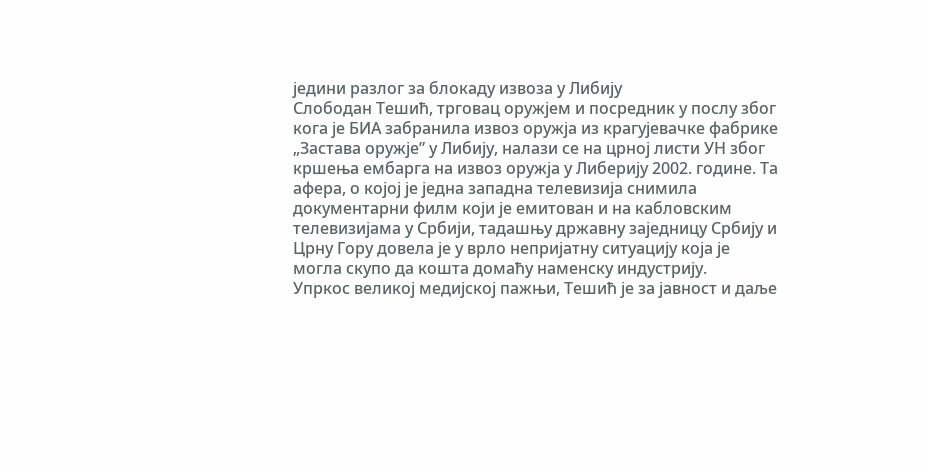једини разлог за блокаду извоза у Либију
Слободан Тешић, трговац оружјем и посредник у послу због кога је БИА забранила извоз оружја из крагујевачке фабрике „Застава оружје” у Либију, налази се на црној листи УН због кршења ембарга на извоз оружја у Либерију 2002. године. Та афера, о којој је једна западна телевизија снимила документарни филм који је емитован и на кабловским телевизијама у Србији, тадашњу државну заједницу Србију и Црну Гору довела је у врло непријатну ситуацију која је могла скупо да кошта домаћу наменску индустрију.
Упркос великој медијској пажњи, Тешић је за јавност и даље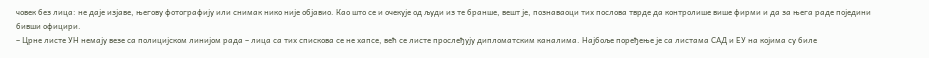човек без лица: не даје изјаве, његову фотографију или снимак нико није објавио. Као што се и очекује од људи из те бранше, вешт је, познаваоци тих послова тврде да контролише више фирми и да за њега раде поједини бивши официри.
– Црне листе УН немају везе са полицијском линијом рада – лица са тих спискова се не хапсе, већ се листе прослеђују дипломатским каналима. Најбоље поређење је са листама САД и ЕУ на којима су биле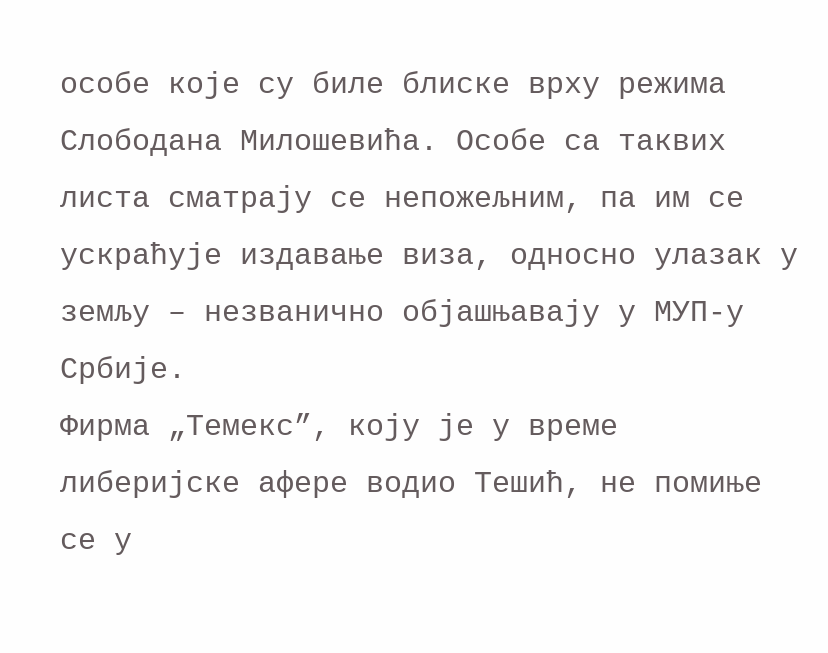особе које су биле блиске врху режима Слободана Милошевића. Особе са таквих листа сматрају се непожељним, па им се ускраћује издавање виза, односно улазак у земљу – незванично објашњавају у МУП-у Србије.
Фирма „Темекс”, коју је у време либеријске афере водио Тешић, не помиње се у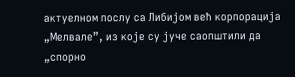актуелном послу са Либијом већ корпорација „Мелвале”, из које су јуче саопштили да „спорно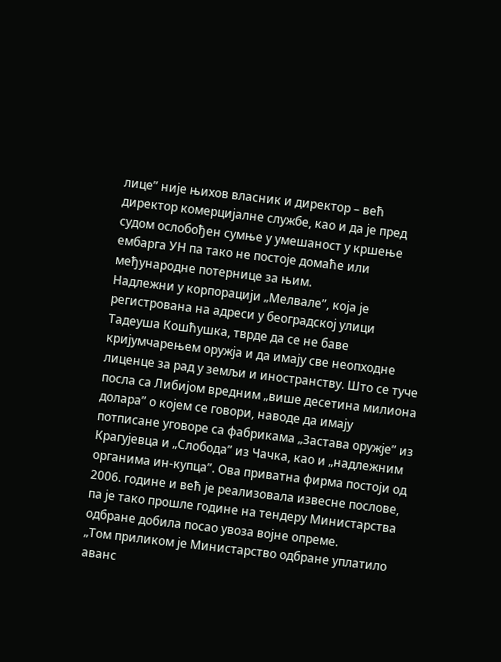лице” није њихов власник и директор – већ директор комерцијалне службе, као и да је пред судом ослобођен сумње у умешаност у кршење ембарга УН па тако не постоје домаће или међународне потернице за њим.
Надлежни у корпорацији „Мелвале”, која је регистрована на адреси у београдској улици Тадеуша Кошћушка, тврде да се не баве кријумчарењем оружја и да имају све неопходне лиценце за рад у земљи и иностранству. Што се туче посла са Либијом вредним „више десетина милиона долара” о којем се говори, наводе да имају потписане уговоре са фабрикама „Застава оружје” из Крагујевца и „Слобода” из Чачка, као и „надлежним органима ин-купца”. Ова приватна фирма постоји од 2006. године и већ је реализовала извесне послове, па је тако прошле године на тендеру Министарства одбране добила посао увоза војне опреме.
„Том приликом је Министарство одбране уплатило аванс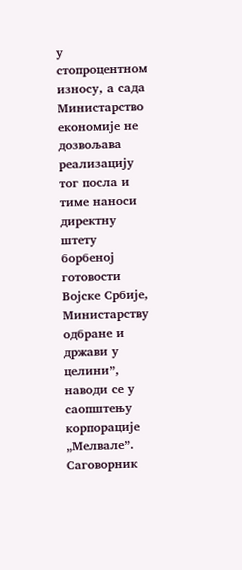у стопроцентном износу, а сада Министарство економије не дозвољава реализацију тог посла и тиме наноси директну штету борбеној готовости Војске Србије, Министарству одбране и држави у целини”, наводи се у саопштењу корпорације „Мелвале”.
Саговорник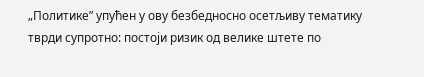„Политике” упућен у ову безбедносно осетљиву тематику тврди супротно: постоји ризик од велике штете по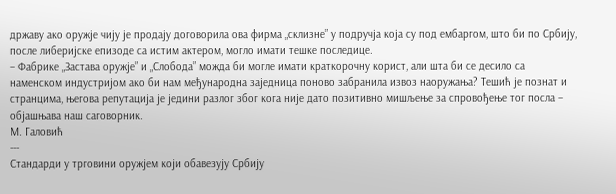државу ако оружје чију је продају договорила ова фирма „склизне” у подручја која су под ембаргом, што би по Србију, после либеријске епизоде са истим актером, могло имати тешке последице.
– Фабрике „Застава оружје” и „Слобода” можда би могле имати краткорочну корист, али шта би се десило са наменском индустријом ако би нам међународна заједница поново забранила извоз наоружања? Тешић је познат и странцима, његова репутација је једини разлог због кога није дато позитивно мишљење за спровођење тог посла – објашњава наш саговорник.
М. Галовић
---
Стандарди у трговини оружјем који обавезују Србију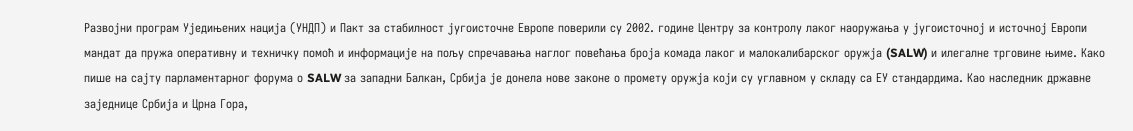Развојни програм Уједињених нација (УНДП) и Пакт за стабилност југоисточне Европе поверили су 2002. године Центру за контролу лаког наоружања у југоисточној и источној Европи мандат да пружа оперативну и техничку помоћ и информације на пољу спречавања наглог повећања броја комада лаког и малокалибарског оружја (SALW) и илегалне трговине њиме. Како пише на сајту парламентарног форума о SALW за западни Балкан, Србија је донела нове законе о промету оружја који су углавном у складу са ЕУ стандардима. Као наследник државне заједнице Србија и Црна Гора,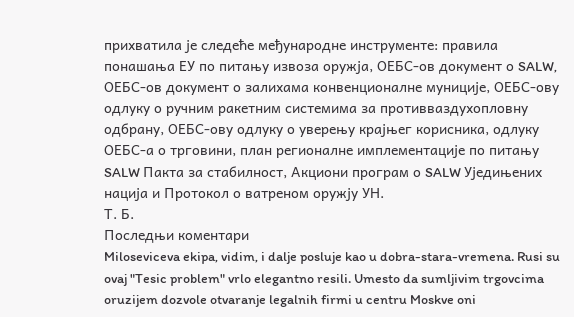прихватила је следеће међународне инструменте: правила понашања ЕУ по питању извоза оружја, ОЕБС-ов документ о SALW, ОЕБС-ов документ о залихама конвенционалне муниције, ОЕБС-ову одлуку о ручним ракетним системима за противваздухопловну одбрану, ОЕБС-ову одлуку о уверењу крајњег корисника, одлуку ОЕБС-а о трговини, план регионалне имплементације по питању SALW Пакта за стабилност, Акциони програм о SALW Уједињених нација и Протокол о ватреном оружју УН.
Т. Б.
Последњи коментари
Miloseviceva ekipa, vidim, i dalje posluje kao u dobra-stara-vremena. Rusi su ovaj "Tesic problem" vrlo elegantno resili. Umesto da sumljivim trgovcima oruzijem dozvole otvaranje legalnih firmi u centru Moskve oni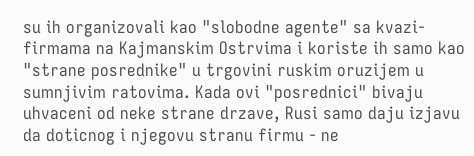su ih organizovali kao "slobodne agente" sa kvazi-firmama na Kajmanskim Ostrvima i koriste ih samo kao "strane posrednike" u trgovini ruskim oruzijem u sumnjivim ratovima. Kada ovi "posrednici" bivaju uhvaceni od neke strane drzave, Rusi samo daju izjavu da doticnog i njegovu stranu firmu - ne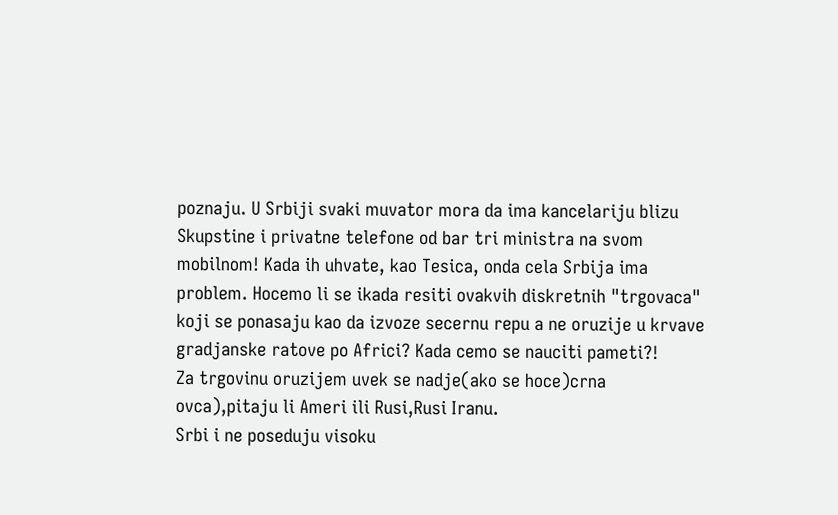poznaju. U Srbiji svaki muvator mora da ima kancelariju blizu Skupstine i privatne telefone od bar tri ministra na svom mobilnom! Kada ih uhvate, kao Tesica, onda cela Srbija ima problem. Hocemo li se ikada resiti ovakvih diskretnih "trgovaca" koji se ponasaju kao da izvoze secernu repu a ne oruzije u krvave gradjanske ratove po Africi? Kada cemo se nauciti pameti?!
Za trgovinu oruzijem uvek se nadje(ako se hoce)crna ovca),pitaju li Ameri ili Rusi,Rusi Iranu.
Srbi i ne poseduju visoku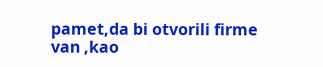pamet,da bi otvorili firme
van ,kao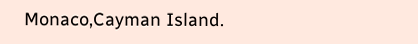Monaco,Cayman Island.